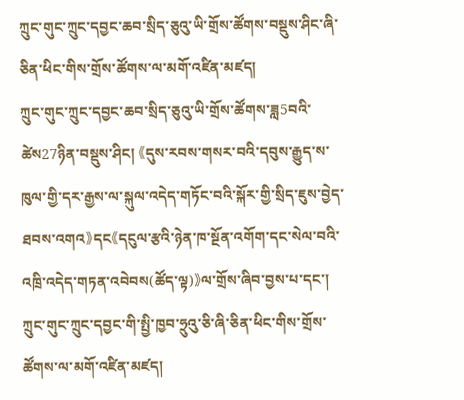ཀྲུང་གུང་ཀྲུང་དབྱང་ཆབ་སྲིད་ཅུའུ་ཡི་གྲོས་ཚོགས་བསྡུས་ཤིང་ཞི་ཅིན་ཕིང་གིས་གྲོས་ཚོགས་ལ་མགོ་འཛིན་མཛད།
ཀྲུང་གུང་ཀྲུང་དབྱང་ཆབ་སྲིད་ཅུའུ་ཡི་གྲོས་ཚོགས་ཟླ5བའི་ཚེས27ཉིན་བསྡུས་ཤིང། 《དུས་རབས་གསར་བའི་དབུས་རྒྱུད་ས་ཁུལ་གྱི་དར་རྒྱས་ལ་སྐུལ་འདེད་གཏོང་བའི་སྐོར་གྱི་སྲིད་ཇུས་བྱེད་ཐབས་འགའ》དང《དངུལ་རྩའི་ཉེན་ཁ་སྔོན་འགོག་དང་སེལ་བའི་འཁྲི་འདེད་གཏན་འབེབས(ཚོད་ལྟ)》ལ་གྲོས་ཞིབ་བྱས་པ་དང་། ཀྲུང་གུང་ཀྲུང་དབྱང་གི་སྤྱི་ཁྱབ་ཧྲུའུ་ཅི་ཞི་ཅིན་ཕིང་གིས་གྲོས་ཚོགས་ལ་མགོ་འཛིན་མཛད།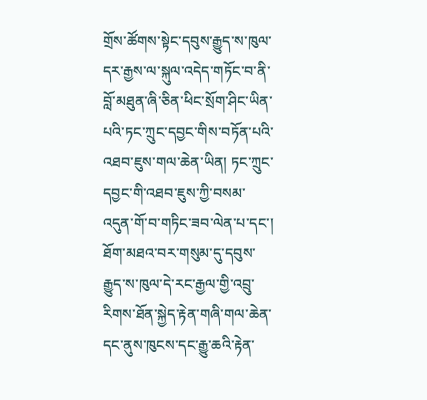གྲོས་ཚོགས་སྟེང་དབུས་རྒྱུད་ས་ཁུལ་དར་རྒྱས་ལ་སྐུལ་འདེད་གཏོང་བ་ནི་བློ་མཐུན་ཞི་ཅིན་ཕིང་སྲོག་ཤིང་ཡིན་པའི་ཏང་ཀྲུང་དབྱང་གིས་བཏོན་པའི་འཐབ་ཇུས་གལ་ཆེན་ཡིན། ཏང་ཀྲུང་དབྱང་གི་འཐབ་ཇུས་ཀྱི་བསམ་འདུན་གོ་བ་གཏིང་ཟབ་ལེན་པ་དང་། ཐོག་མཐའ་བར་གསུམ་དུ་དབུས་རྒྱུད་ས་ཁུལ་དེ་རང་རྒྱལ་གྱི་འབྲུ་རིགས་ཐོན་སྐྱེད་རྟེན་གཞི་གལ་ཆེན་དང་ནུས་ཁུངས་དང་རྒྱུ་ཆའི་རྟེན་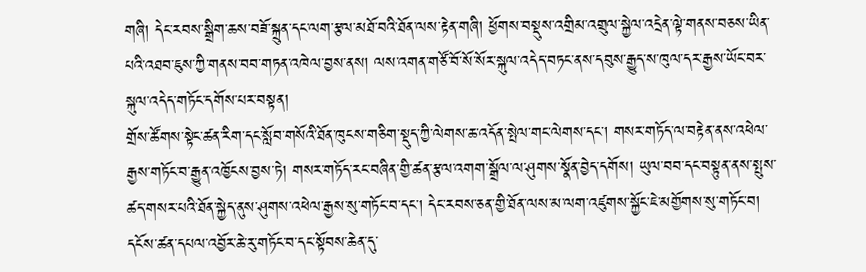གཞི། དེང་རབས་སྒྲིག་ཆས་བཟོ་སྐྲུན་དང་ལག་རྩལ་མཐོ་བའི་ཐོན་ལས་རྟེན་གཞི། ཕྱོགས་བསྡུས་འགྲིམ་འགྲུལ་སྐྱེལ་འདྲེན་ལྟེ་གནས་བཅས་ཡིན་པའི་འཐབ་ཇུས་ཀྱི་གནས་བབ་གཏན་འཁེལ་བྱས་ནས། ལས་འགན་གཙོ་བོ་སོ་སོར་སྐུལ་འདེད་བཏང་ནས་དབུས་རྒྱུད་ས་ཁུལ་དར་རྒྱས་ཡོང་བར་སྐུལ་འདེད་གཏོང་དགོས་པར་བསྟན།
གྲོས་ཚོགས་སྟེང་ཚན་རིག་དང་སློབ་གསོའི་ཐོན་ཁུངས་གཅིག་སྡུད་ཀྱི་ལེགས་ཆ་འདོན་སྤེལ་གང་ལེགས་དང་། གསར་གཏོད་ལ་བརྟེན་ནས་འཕེལ་རྒྱས་གཏོང་བ་རྒྱུན་འཁྱོངས་བྱས་ཏེ། གསར་གཏོད་རང་བཞིན་གྱི་ཚན་རྩལ་འགག་སྒྲོལ་ལ་ཤུགས་སྣོན་བྱེད་དགོས། ཡུལ་བབ་དང་བསྟུན་ནས་སྤུས་ཚད་གསར་པའི་ཐོན་སྐྱེད་ནུས་ཤུགས་འཕེལ་རྒྱས་སུ་གཏོང་བ་དང་། དེང་རབས་ཅན་གྱི་ཐོན་ལས་མ་ལག་འཛུགས་སྐྱོང་ཇེ་མགྱོགས་སུ་གཏོང་བ། དངོས་ཚན་དཔལ་འབྱོར་ཆེ་རུ་གཏོང་བ་དང་སྟོབས་ཆེན་དུ་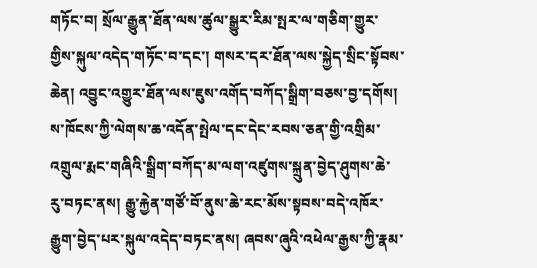གཏོང་བ། སྲོལ་རྒྱུན་ཐོན་ལས་ཚུལ་སྒྱུར་རིམ་སྤར་ལ་གཅིག་གྱུར་གྱིས་སྐུལ་འདེད་གཏོང་བ་དང་། གསར་དར་ཐོན་ལས་སྐྱེད་སྲིང་སྟོབས་ཆེན། འབྱུང་འགྱུར་ཐོན་ལས་ཇུས་འགོད་བཀོད་སྒྲིག་བཅས་བྱ་དགོས། ས་ཁོངས་ཀྱི་ལེགས་ཆ་འདོན་སྤེལ་དང་དེང་རབས་ཅན་གྱི་འགྲིམ་འགྲུལ་རྨང་གཞིའི་སྒྲིག་བཀོད་མ་ལག་འཛུགས་སྐྲུན་བྱེད་ཤུགས་ཆེ་རུ་བཏང་ནས། རྒྱུ་རྐྱེན་གཙོ་བོ་ནུས་ཆེ་རང་མོས་སྟབས་བདེ་འཁོར་རྒྱུག་བྱེད་པར་སྐུལ་འདེད་བཏང་ནས། ཞབས་ཞུའི་འཕེལ་རྒྱས་ཀྱི་རྣམ་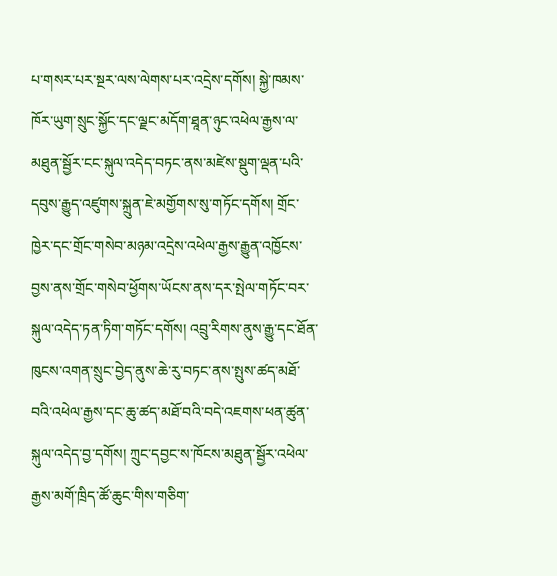པ་གསར་པར་སྔར་ལས་ལེགས་པར་འདྲེས་དགོས། སྐྱེ་ཁམས་ཁོར་ཡུག་སྲུང་སྐྱོང་དང་ལྗང་མདོག་ཐཱན་ཉུང་འཕེལ་རྒྱས་ལ་མཐུན་སྦྱོར་ངང་སྐུལ་འདེད་བཏང་ནས་མཛེས་སྡུག་ལྡན་པའི་དབུས་རྒྱུད་འཛུགས་སྐྲུན་ཇེ་མགྱོགས་སུ་གཏོང་དགོས། གྲོང་ཁྱེར་དང་གྲོང་གསེབ་མཉམ་འདྲེས་འཕེལ་རྒྱས་རྒྱུན་འཁྱོངས་བྱས་ནས་གྲོང་གསེབ་ཕྱོགས་ཡོངས་ནས་དར་སྤེལ་གཏོང་བར་སྐུལ་འདེད་ཏན་ཏིག་གཏོང་དགོས། འབྲུ་རིགས་ནུས་རྒྱུ་དང་ཐོན་ཁུངས་འགན་སྲུང་བྱེད་ནུས་ཆེ་རུ་བཏང་ནས་སྤུས་ཚད་མཐོ་བའི་འཕེལ་རྒྱས་དང་ཆུ་ཚད་མཐོ་བའི་བདེ་འཇགས་ཕན་ཚུན་སྐུལ་འདེད་བྱ་དགོས། ཀྲུང་དབྱང་ས་ཁོངས་མཐུན་སྦྱོར་འཕེལ་རྒྱས་མགོ་ཁྲིད་ཚོ་ཆུང་གིས་གཅིག་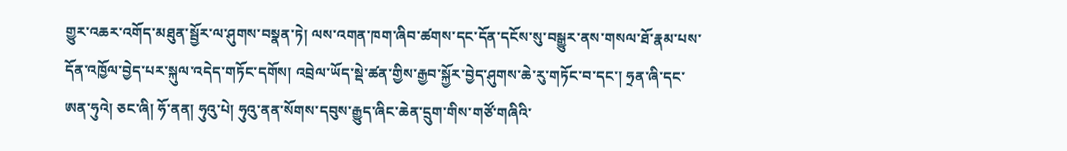གྱུར་འཆར་འགོད་མཐུན་སྦྱོར་ལ་ཤུགས་བསྣན་ཏེ། ལས་འགན་ཁག་ཞིབ་ཚགས་དང་དོན་དངོས་སུ་བསྒྱུར་ནས་གསལ་ཐོ་རྣམ་པས་དོན་འཁྱོལ་བྱེད་པར་སྐུལ་འདེད་གཏོང་དགོས། འབྲེལ་ཡོད་སྡེ་ཚན་གྱིས་རྒྱབ་སྐྱོར་བྱེད་ཤུགས་ཆེ་རུ་གཏོང་བ་དང་། ཧྲན་ཞི་དང་ཨན་ཧུའེ། ཅང་ཞི། ཧོ་ནན། ཧུའུ་པེ། ཧུའུ་ནན་སོགས་དབུས་རྒྱུད་ཞིང་ཆེན་དྲུག་གིས་གཙོ་གཞིའི་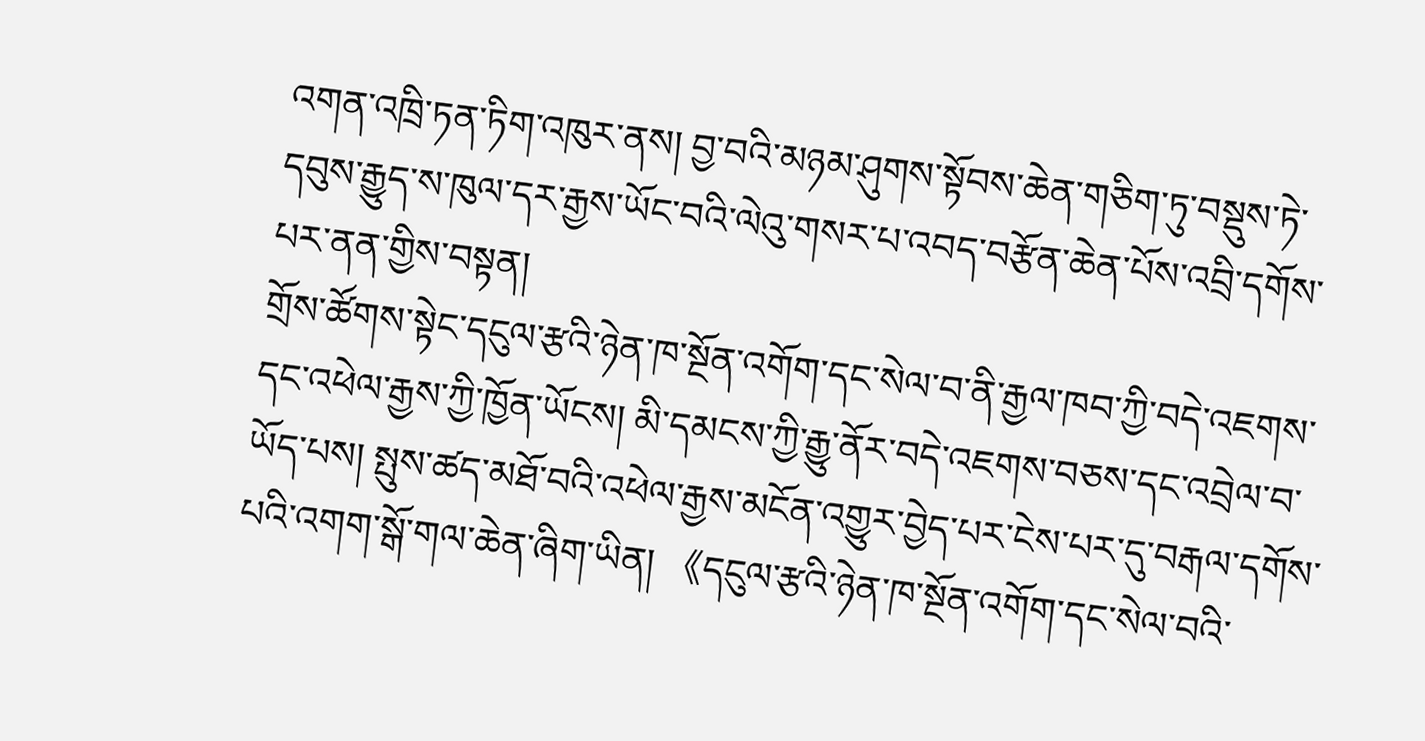འགན་འཁྲི་ཏན་ཏིག་འཁུར་ནས། བྱ་བའི་མཉམ་ཤུགས་སྟོབས་ཆེན་གཅིག་ཏུ་བསྡུས་ཏེ་དབུས་རྒྱུད་ས་ཁུལ་དར་རྒྱས་ཡོང་བའི་ལེའུ་གསར་པ་འབད་བརྩོན་ཆེན་པོས་འབྲི་དགོས་པར་ནན་གྱིས་བསྟན།
གྲོས་ཚོགས་སྟེང་དངུལ་རྩའི་ཉེན་ཁ་སྔོན་འགོག་དང་སེལ་བ་ནི་རྒྱལ་ཁབ་ཀྱི་བདེ་འཇགས་དང་འཕེལ་རྒྱས་ཀྱི་ཁྱོན་ཡོངས། མི་དམངས་ཀྱི་རྒྱུ་ནོར་བདེ་འཇགས་བཅས་དང་འབྲེལ་བ་ཡོད་པས། སྤུས་ཚད་མཐོ་བའི་འཕེལ་རྒྱས་མངོན་འགྱུར་བྱེད་པར་ངེས་པར་དུ་བརྒལ་དགོས་པའི་འགག་སྒོ་གལ་ཆེན་ཞིག་ཡིན། 《དངུལ་རྩའི་ཉེན་ཁ་སྔོན་འགོག་དང་སེལ་བའི་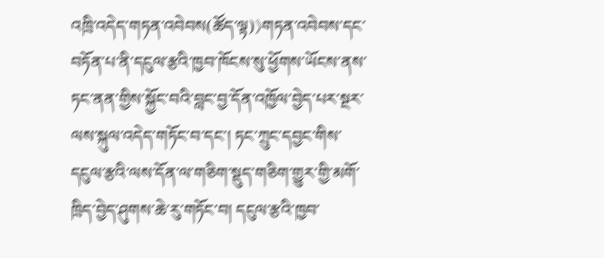འཁྲི་འདེད་གཏན་འབེབས(ཚོད་ལྟ)》གཏན་འབེབས་དང་བཏོན་པ་ནི་དངུལ་རྩའི་ཁྱབ་ཁོངས་སུ་ཕྱོགས་ཡོངས་ནས་ཏང་ནན་གྱིས་སྐྱོང་བའི་བླང་བྱ་དོན་འཁྱོལ་བྱེད་པར་སྔར་ལས་སྐུལ་འདེད་གཏོང་བ་དང་། ཏང་ཀྲུང་དབྱང་གིས་དངུལ་རྩའི་ལས་དོན་ལ་གཅིག་སྡུད་གཅིག་གྱུར་གྱི་མགོ་ཁྲིད་བྱེད་ཤུགས་ཆེ་རུ་གཏོང་བ། དངུལ་རྩའི་ཁྱབ་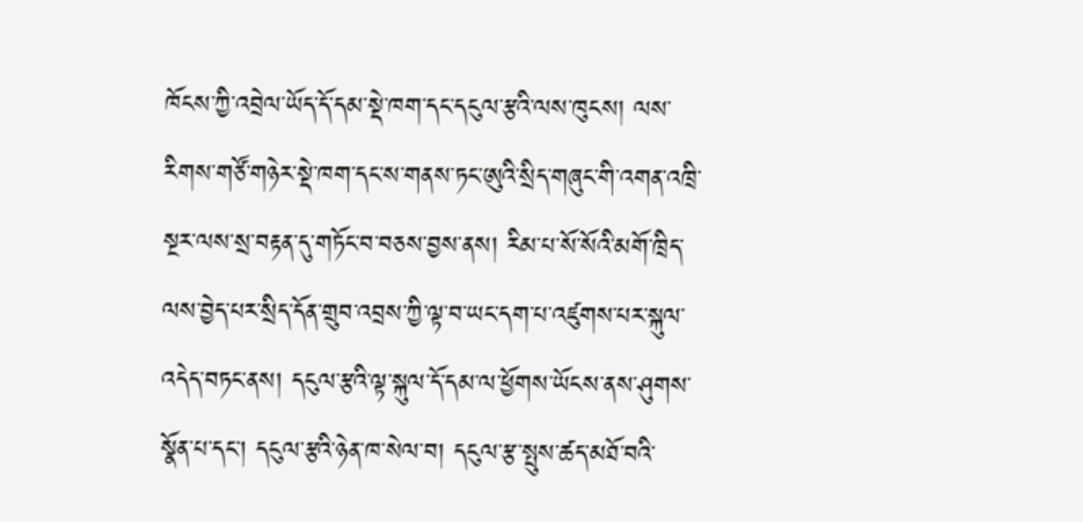ཁོངས་ཀྱི་འབྲེལ་ཡོད་དོ་དམ་སྡེ་ཁག་དང་དངུལ་རྩའི་ལས་ཁུངས། ལས་རིགས་གཙོ་གཉེར་སྡེ་ཁག་དང་ས་གནས་ཏང་ཨུའི་སྲིད་གཞུང་གི་འགན་འཁྲི་སྔར་ལས་སྲ་བརྟན་དུ་གཏོང་བ་བཅས་བྱས་ནས། རིམ་པ་སོ་སོའི་མགོ་ཁྲིད་ལས་བྱེད་པར་སྲིད་དོན་གྲུབ་འབྲས་ཀྱི་ལྟ་བ་ཡང་དག་པ་འཛུགས་པར་སྐུལ་འདེད་བཏང་ནས། དངུལ་རྩའི་ལྟ་སྐུལ་དོ་དམ་ལ་ཕྱོགས་ཡོངས་ནས་ཤུགས་སྣོན་པ་དང་། དངུལ་རྩའི་ཉེན་ཁ་སེལ་བ། དངུལ་རྩ་སྤུས་ཚད་མཐོ་བའི་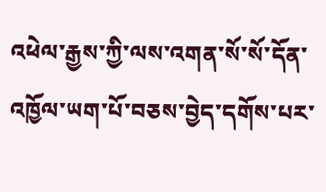འཕེལ་རྒྱས་ཀྱི་ལས་འགན་སོ་སོ་དོན་འཁྱོལ་ཡག་པོ་བཅས་བྱེད་དགོས་པར་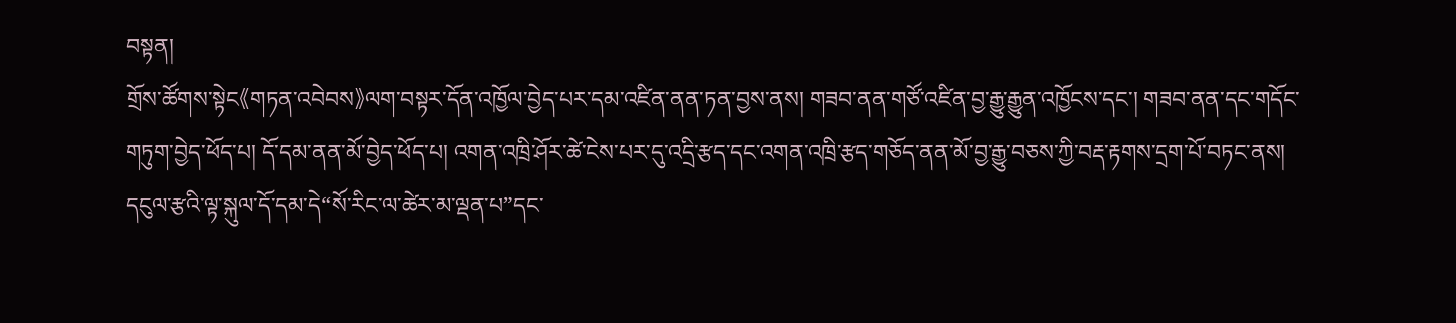བསྟན།
གྲོས་ཚོགས་སྟེང《གཏན་འབེབས》ལག་བསྟར་དོན་འཁྱོལ་བྱེད་པར་དམ་འཛིན་ནན་ཏན་བྱས་ནས། གཟབ་ནན་གཙོ་འཛིན་བྱ་རྒྱུ་རྒྱུན་འཁྱོངས་དང་། གཟབ་ནན་དང་གདོང་གཏུག་བྱེད་ཕོད་པ། དོ་དམ་ནན་མོ་བྱེད་ཕོད་པ། འགན་འཁྲི་ཤོར་ཚེ་ངེས་པར་དུ་འདྲི་རྩད་དང་འགན་འཁྲི་རྩད་གཅོད་ནན་མོ་བྱ་རྒྱུ་བཅས་ཀྱི་བརྡ་རྟགས་དྲག་པོ་བཏང་ནས། དངུལ་རྩའི་ལྟ་སྐུལ་དོ་དམ་དེ“སོ་རིང་ལ་ཚེར་མ་ལྡན་པ”དང་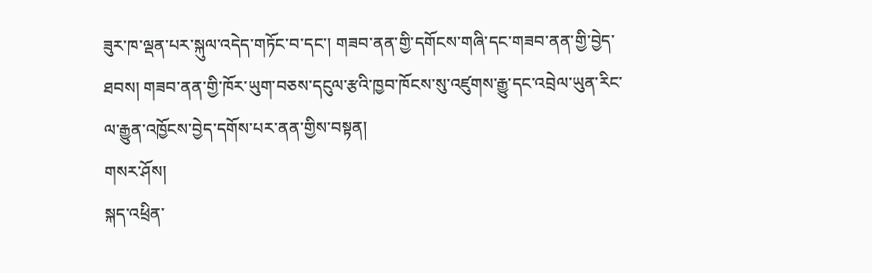ཟུར་ཁ་ལྡན་པར་སྐུལ་འདེད་གཏོང་བ་དང་། གཟབ་ནན་གྱི་དགོངས་གཞི་དང་གཟབ་ནན་གྱི་བྱེད་ཐབས། གཟབ་ནན་གྱི་ཁོར་ཡུག་བཅས་དངུལ་རྩའི་ཁྱབ་ཁོངས་སུ་འཛུགས་རྒྱུ་དང་འབྲེལ་ཡུན་རིང་ལ་རྒྱུན་འཁྱོངས་བྱེད་དགོས་པར་ནན་གྱིས་བསྟན།
གསར་ཤོས།
སྐད་འཕྲིན་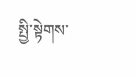སྤྱི་སྟེགས་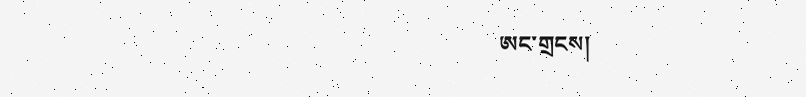ཨང་གྲངས།